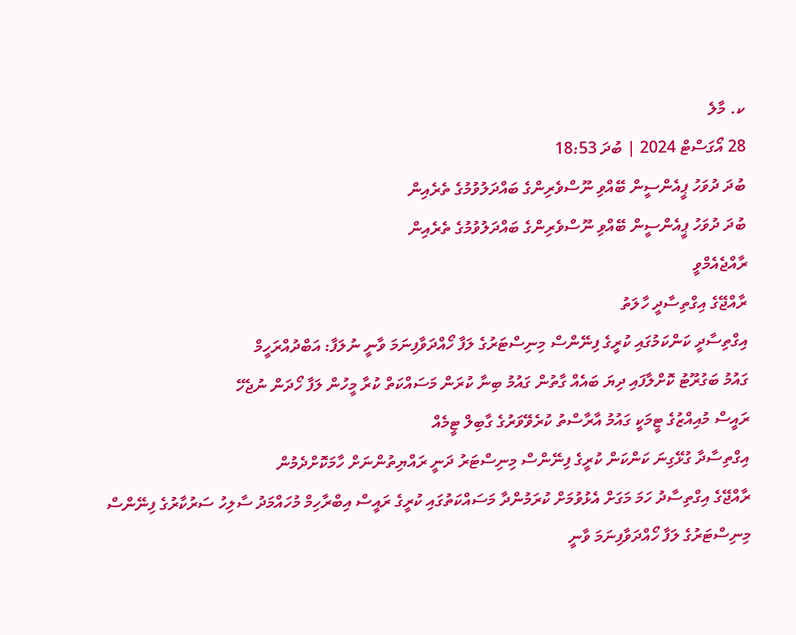ކ. މާލެ
28 އޯގަސްޓް 2024 | ބުދަ 18:53
ބުދަ ދުވަހު ޕީއެންސީން ބޭއްވި ނޫސްވެރިންގެ ބައްދަލުވުމުގެ ތެރެއިން
ބުދަ ދުވަހު ޕީއެންސީން ބޭއްވި ނޫސްވެރިންގެ ބައްދަލުވުމުގެ ތެރެއިން
ރާއްޖެއެމްވީ
ރާއްޖޭގެ އިގްތިސާދީ ހާލަތު
އިގްތިސާދީ ކަންކަމުގައި ކުރީގެ ފިނޭންސް މިނިސްޓަރުގެ ލަފާ ހޯއްދަވާފިނަމަ ވާނީ ނުލަފާ: އަބްދުއްރަހީމް
ގައުމު ބަގުރޫޓު ކޮށްލާފައި ދިޔަ ބައެއް ގާތުން ގައުމު ބިނާ ކުރަން މަސައްކަތް ކުރާ މީހުން ލަފާ ހޯދަން ނުޖެހޭ
ރައީސް މުއިއްޒުގެ ޓީމަކީ ގައުމު އާރާސްތު ކުރެވޭވަރުގެ ގާބިލް ޓީމެއް
އިގްތިސާދާ ގުޅޭގިނަ ކަންކަން ކުރީގެ ފިނޭންސް މިނިސްޓަރު ދަނީ ރައްޔިތުންނަށް ހާމަކޮށްދެމުން
ރާއްޖޭގެ އިގްތިސާދު ހަމަ މަގަށް އެޅުވުމަށް ކުރަމުންދާ މަސައްކަތުގައި ކުރީގެ ރައީސް އިބްރާހިމް މުހައްމަދު ސާލިހު ސަރުކާރުގެ ފިނޭންސް މިނިސްޓަރުގެ ލަފާ ހޯއްދަވާފިނަމަ ވާނީ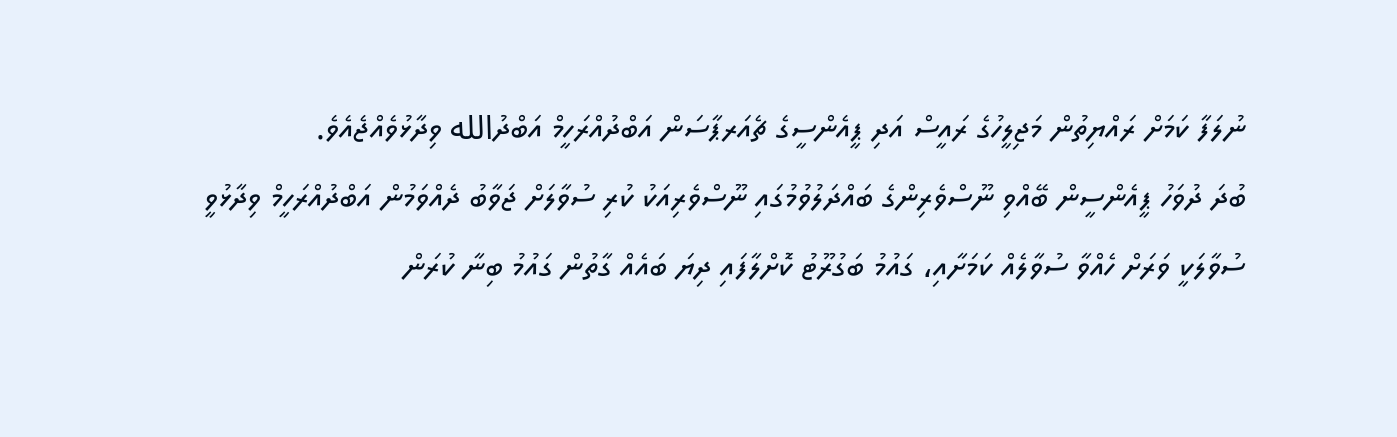ނުލަފާ ކަމަށް ރައްޔިތުން މަޖިލީހުގެ ރައީސް އަދި ޕީއެންސީގެ ޗެއަރޕާސަން އަބްދުއްރަހީމް އަބްދުالله ވިދާޅުވެއްޖެއެވެ.
ބުދަ ދުވަހު ޕީއެންސީން ބޭއްވި ނޫސްވެރިންގެ ބައްދަލުވުމުގައި ނޫސްވެރިއަކު ކުރި ސުވާލަށް ޖަވާބު ދެއްވަމުން އަބްދުއްރަހީމް ވިދާޅުވީ ސުވާލަކީ ވަރަށް ހެއްވާ ސުވާލެއް ކަމަށާއި، ގައުމު ބަގުރޫޓު ކޮށްލާފައި ދިޔަ ބައެއް ގާތުން ގައުމު ބިނާ ކުރަން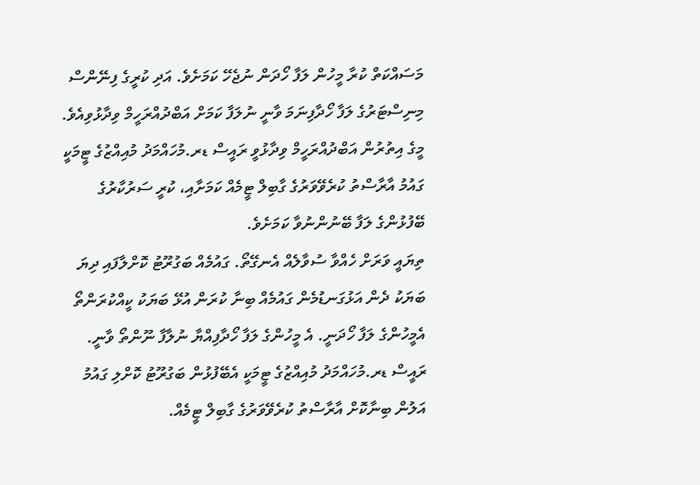މަސައްކަތް ކުރާ މީހުން ލަފާ ހޯދަން ނުޖެހޭ ކަމަށެވެ. އަދި ކުރީގެ ފިނޭންސް މިނިސްޓަރުގެ ލަފާ ހޯދާފިނަމަ ވާނީ ނުލަފާ ކަމަށް އަބްދުއްރަހީމް ވިދާޅުވިއެވެ.
މީގެ އިތުރުން އަބްދުއްރަހީމް ވިދާޅުވީ ރައީސް ޑރ.މުހައްމަދު މުއިއްޒުގެ ޓީމަކީ ގައުމު އާރާސްތު ކުރެވޭވަރުގެ ގާބިލް ޓީމެއް ކަމަށާއި، ކުރީ ސަރުކާރުގެ ބޭފުޅުންގެ ލަފާ ބޭނުންނުވާ ކަމަށެވެ.
ތިޔައީ ވަރަށް ހެއްވާ ސުވާލެއް އެނގޭތޯ. ގައުމެއް ބަގުރޫޓު ކޮށްލާފައި ދިޔަ ބަޔަކު ދެން އަޅުގަނޑުމެން ގައުމެއް ބިނާ ކުރަން އުޅޭ ބަޔަކު ކީއްކުރަންތޯ އެމީހުންގެ ލަފާ ހޯދަނީ. އެ މީހުންގެ ލަފާ ހޯދާފިއްޔާ ނުލާފާ ނޫންތޯ ވާނީ. ރައީސް ޑރ.މުހައްމަދު މުއިއްޒުގެ ޓީމަކީ އެބޭފުޅުން ބަގުރޫޓު ކޮށްލި ގައުމު އަލުން ބިނާކޮށް އާރާސްތު ކުރެވޭވަރުގެ ގާބިލް ޓީމެއް.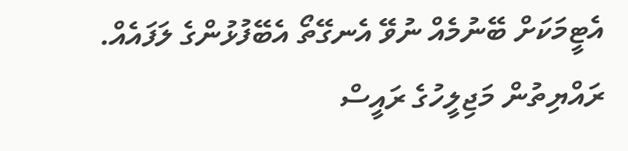އެޓީމަކަށް ބޭނުމެއް ނުވޭ އެނގޭތޯ އެބޭފުޅުންގެ ލަފައެއް.
ރައްޔިތުން މަޖިލީހުގެ ރައީސް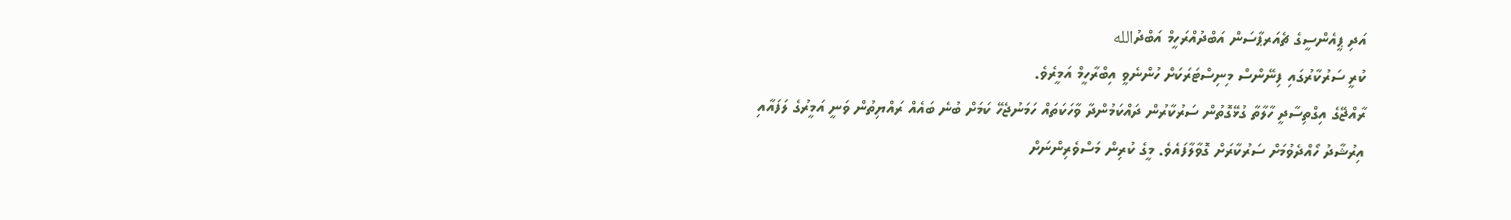އަދި ޕީއެންސީގެ ޗެއަރޕާސަން އަބްދުއްރަހީމް އަބްދުالله
ކުރީ ސަރުކާރުގައި ފިނޭންސް މިނިސްޓަރަކަށް ހުންނެވީ އިބްރާހީމް އަމީރެވެ.
ރާއްޖޭގެ އިގްތިސާދީ ހާލާތާ ގުޅޭގޮތުން ސަރުކާރުން ދައްކަމުންދާ ވާހަކަތައް ހަމަނުޖެހޭ ކަމަށް ބުނެ ބައެއް ރައްޔިތުން ވަނީ އަމީރުގެ ލަފައާއި އިރުޝާދު ހޯއްދެވުމަށް ސަރުކާރަށް ގޮވާލާފައެވެ. މީގެ ކުރިން މަސްވެރިންނަށް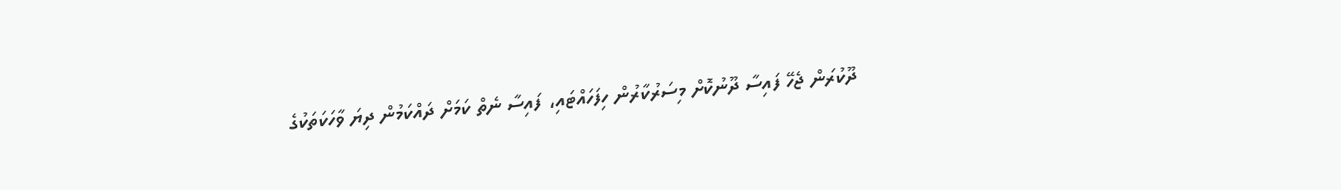ދޫކުރަން ޖެހޭ ފައިސާ ދޫނުކޮށް މިސަރުކާރުން ހިފަހައްޓައި، ފައިސާ ނެތް ކަމަށް ދައްކަމުން ދިޔަ ވާހަކަތަކުގެ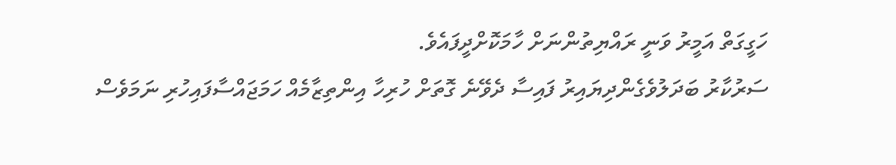ހަގީގަތް އަމީރު ވަނީ ރައްޔިތުންނަށް ހާމަކޮށްދީފައެވެ.
ސަރުކާރު ބަދަލުވެގެންދިޔައިރު ފައިސާ ދެވޭނެ ގޮތަށް ހުރިހާ އިންތިޒާމެއް ހަމަޖައްސާފައިހުރި ނަމަވެސް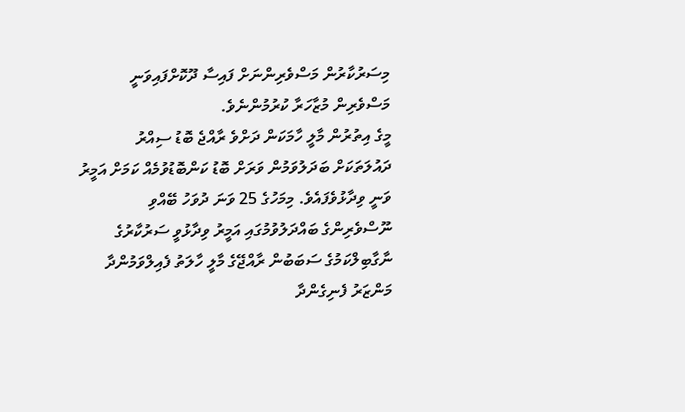މިސަރުކާރުން މަސްވެރިންނަށް ފައިސާ ދޫކޮށްފައިވަނީ މަސްވެރިން މުޒާހަރާ ކުރުމުންނެވެ.
މީގެ އިތުރުން މާލީ ހާމަކަން ދަށްވެ ރާއްޖެ ބޮޑު ސިއްރު ދައުލަތަކަށް ބަދަލުވަމުން ވަރަށް ބޮޑު ކަންބޮޑުވުމެއް ކަމަށް އަމީރު ވަނީ ވިދާޅުވެފައެވެ. މިމަހުގެ 25 ވަނަ ދުވަހު ބޭއްވި ނޫސްވެރިންގެ ބައްދަލުވުމުގައި އަމީރު ވިދާޅުވީ ސަރުކާރުގެ ނާގާބިލްކަމުގެ ސަބަބުން ރާއްޖޭގެ މާލީ ހާލަތު ފެއިލްވަމުންދާ މަންޒަރު ފެނިގެންދާ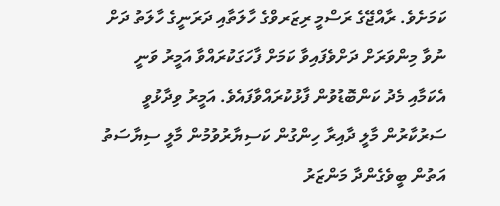ކަމަށެވެ. ރާއްޖޭގެ ރަސްމީ ރިޒަރވްގެ ހާލަތާއި ދަރަނީގެ ހާލަތު ދަށް ނުވާ މިންވަރަށް ދަށްވެފައިވާ ކަމަށް ފާހަގަކުރައްވާ އަމީރު ވަނީ އެކަމާއި މެދު ކަންބޮޑުވުން ފާޅުކުރައްވާފައެވެ. އަމީރު ވިދާޅުވީ ސަރުކާރުން މާލީ ދާއިރާ ހިންގުން ކަސިޔާރުވުމުން މާލީ ސިޔާސަތު އަތުން ބީވެގެންދާ މަންޒަރު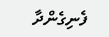ފެނިގެންދާ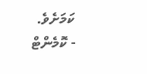ކަމަށެވެ.
- ކޮމެންޓް